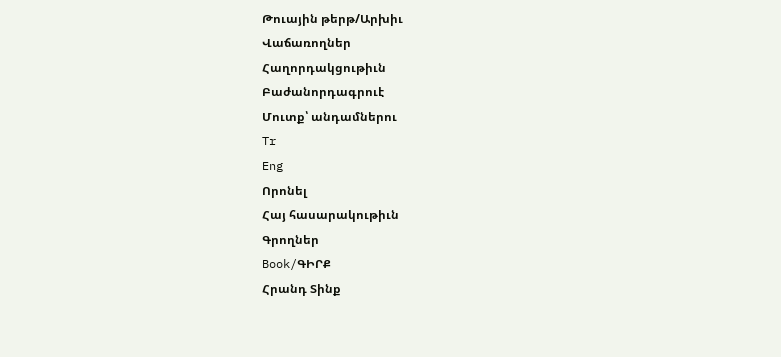Թուային թերթ/Արխիւ
Վաճառողներ
Հաղորդակցութիւն
Բաժանորդագրուէ
Մուտք՝ անդամներու
Tr
Eng
Որոնել
Հայ հասարակութիւն
Գրողներ
Book/ԳԻՐՔ
Հրանդ Տինք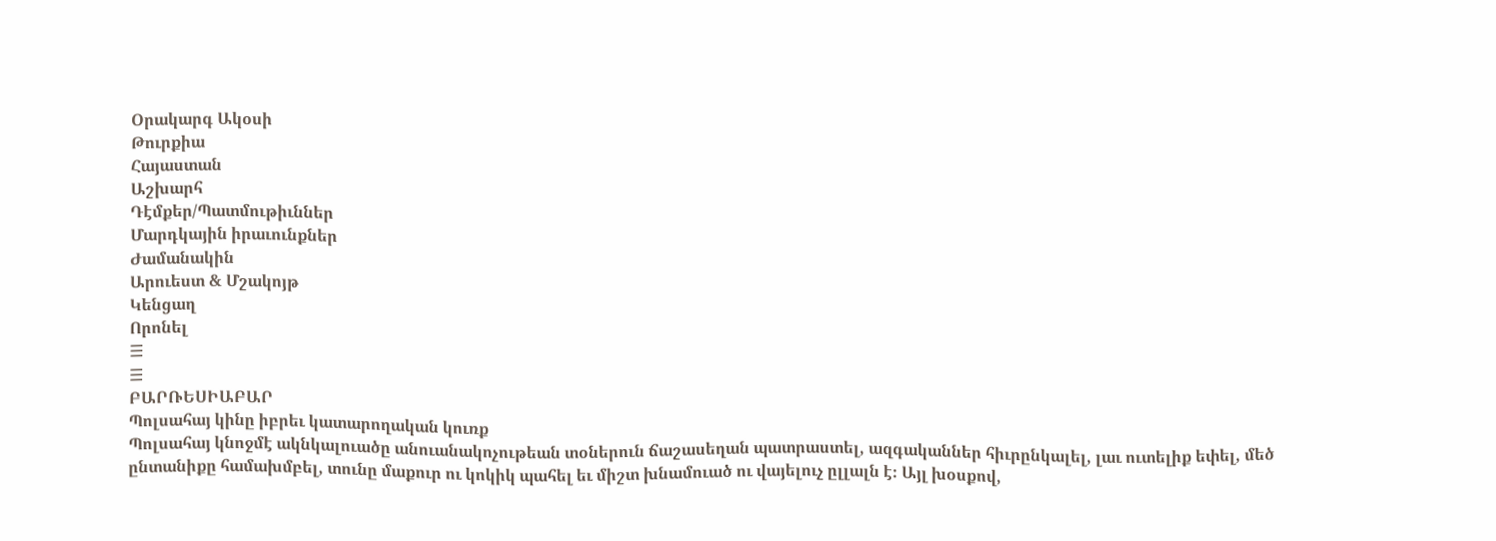Օրակարգ Ակօսի
Թուրքիա
Հայաստան
Աշխարհ
Դէմքեր/Պատմութիւններ
Մարդկային իրաւունքներ
Ժամանակին
Արուեստ & Մշակոյթ
Կենցաղ
Որոնել
☰
☰
ԲԱՐՌԵՍԻԱԲԱՐ
Պոլսահայ կինը իբրեւ կատարողական կուռք
Պոլսահայ կնոջմէ ակնկալուածը անուանակոչութեան տօներուն ճաշասեղան պատրաստել, ազգականներ հիւրընկալել, լաւ ուտելիք եփել, մեծ ընտանիքը համախմբել, տունը մաքուր ու կոկիկ պահել եւ միշտ խնամուած ու վայելուչ ըլլալն է։ Այլ խօսքով,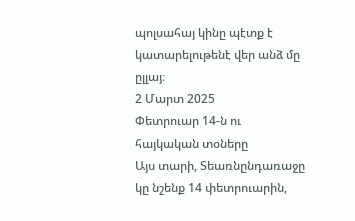պոլսահայ կինը պէտք է կատարելութենէ վեր անձ մը ըլլայ։
2 Մարտ 2025
Փետրուար 14-ն ու հայկական տօները
Այս տարի, Տեառնընդառաջը կը նշենք 14 փետրուարին,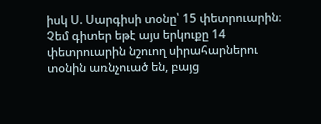իսկ Ս. Սարգիսի տօնը՝ 15 փետրուարին։ Չեմ գիտեր եթէ այս երկուքը 14 փետրուարին նշուող սիրահարներու տօնին առնչուած են, բայց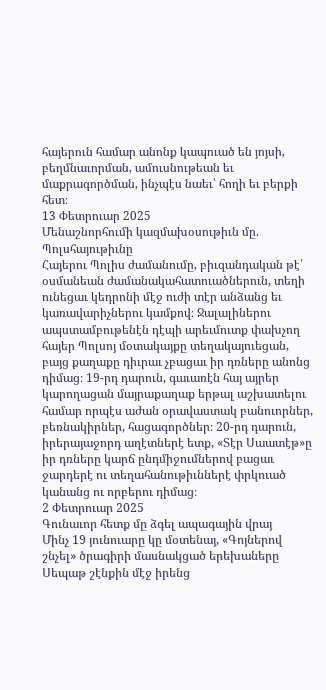հայերուն համար անոնք կապուած են յոյսի, բեղմնաւորման, ամուսնութեան եւ մաքրագործման, ինչպէս նաեւ՝ հողի եւ բերքի հետ։
13 Փետրուար 2025
Մենաշնորհումի կազմախօսութիւն մը. Պոլսհայութիւնը
Հայերու Պոլիս ժամանումը, բիւզանդական թէ՛ օսմանեան ժամանակահատուածներուն, տեղի ունեցաւ կեդրոնի մէջ ուժի տէր անձանց եւ կառավարիչներու կամքով։ Ջալալիներու ապստամբութենէն դէպի արեւմուտք փախչող հայեր Պոլսոյ մօտակայքը տեղակայուեցան, բայց քաղաքը դիւրաւ չբացաւ իր դռները անոնց դիմաց։ 19-րդ դարուն, գաւառէն հայ այրեր կարողացան մայրաքաղաք երթալ աշխատելու համար որպէս աժան օրավաստակ բանուորներ, բեռնակիրներ, հացագործներ։ 20-րդ դարուն, իրերայաջորդ աղէտներէ ետք, «Տէր Սաատէթ»ը իր դռները կարճ ընդմիջումներով բացաւ ջարդերէ ու տեղահանութիւններէ փրկուած կանանց ու որբերու դիմաց։
2 Փետրուար 2025
Գունաւոր հետք մը ձգել ապագային վրայ
Մինչ 19 յունուարը կը մօտենայ, «Գոյներով շնչել» ծրագիրի մասնակցած երեխաները Սեպաթ շէնքին մէջ իրենց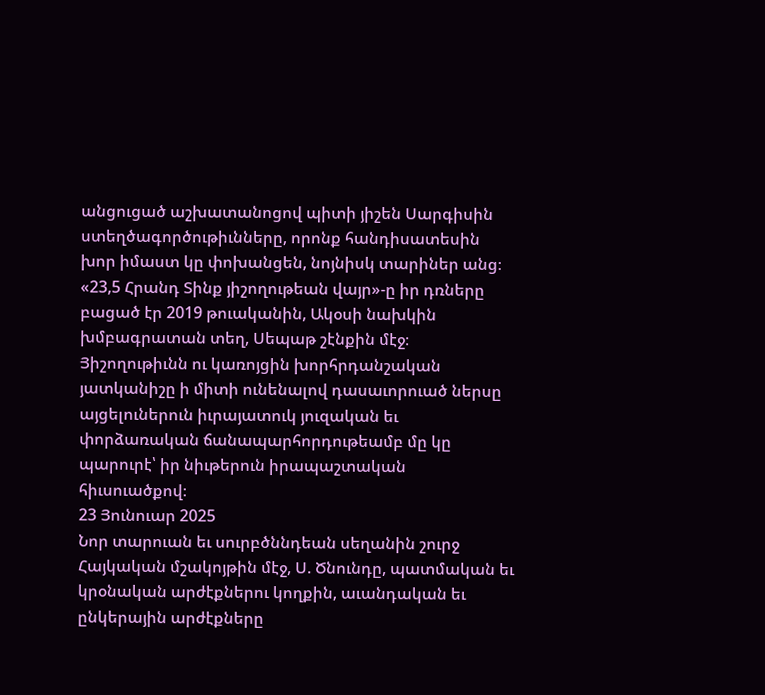անցուցած աշխատանոցով պիտի յիշեն Սարգիսին ստեղծագործութիւնները, որոնք հանդիսատեսին խոր իմաստ կը փոխանցեն, նոյնիսկ տարիներ անց։ «23,5 Հրանդ Տինք յիշողութեան վայր»-ը իր դռները բացած էր 2019 թուականին, Ակօսի նախկին խմբագրատան տեղ, Սեպաթ շէնքին մէջ։ Յիշողութիւնն ու կառոյցին խորհրդանշական յատկանիշը ի միտի ունենալով դասաւորուած ներսը այցելուներուն իւրայատուկ յուզական եւ փորձառական ճանապարհորդութեամբ մը կը պարուրէ՝ իր նիւթերուն իրապաշտական հիւսուածքով։
23 Յունուար 2025
Նոր տարուան եւ սուրբծննդեան սեղանին շուրջ
Հայկական մշակոյթին մէջ, Ս. Ծնունդը, պատմական եւ կրօնական արժէքներու կողքին, աւանդական եւ ընկերային արժէքները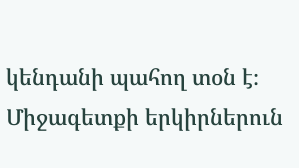կենդանի պահող տօն է։ Միջագետքի երկիրներուն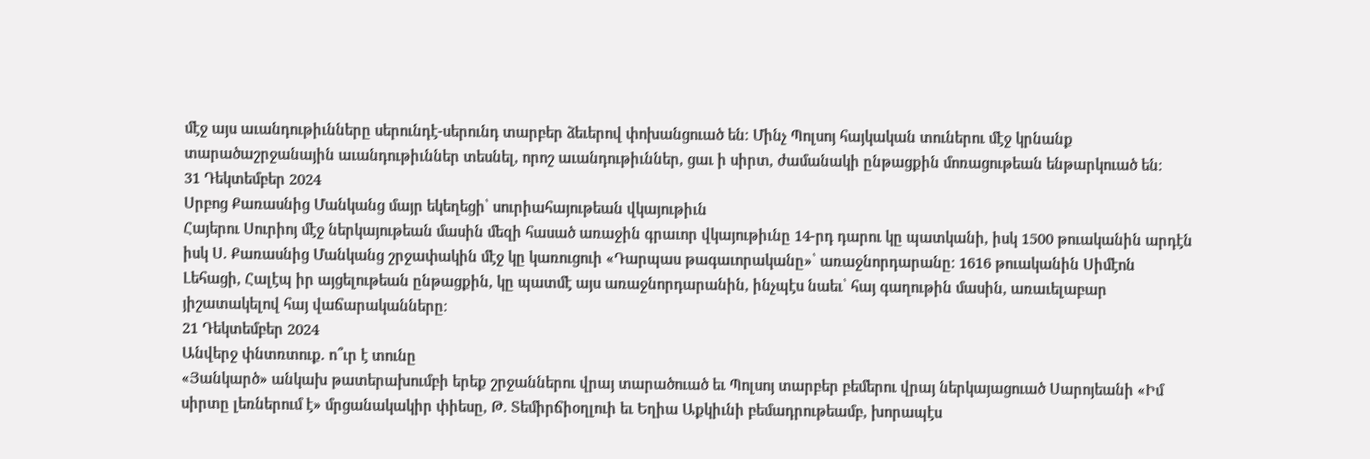մէջ այս աւանդութիւնները սերունդէ-սերունդ տարբեր ձեւերով փոխանցուած են։ Մինչ Պոլսոյ հայկական տուներու մէջ կրնանք տարածաշրջանային աւանդութիւններ տեսնել, որոշ աւանդութիւններ, ցաւ ի սիրտ, ժամանակի ընթացքին մոռացութեան ենթարկուած են։
31 Դեկտեմբեր 2024
Սրբոց Քառասնից Մանկանց մայր եկեղեցի՝ սուրիահայութեան վկայութիւն
Հայերու Սուրիոյ մէջ ներկայութեան մասին մեզի հասած առաջին գրաւոր վկայութիւնը 14-րդ դարու կը պատկանի, իսկ 1500 թուականին արդէն իսկ Ս. Քառասնից Մանկանց շրջափակին մէջ կը կառուցուի «Դարպաս թագաւորականը»՝ առաջնորդարանը։ 1616 թուականին Սիմէոն Լեհացի, Հալէպ իր այցելութեան ընթացքին, կը պատմէ այս առաջնորդարանին, ինչպէս նաեւ՝ հայ գաղութին մասին, առաւելաբար յիշատակելով հայ վաճարականները։
21 Դեկտեմբեր 2024
Անվերջ փնտռտուք. ո՞ւր է տունը
«Յանկարծ» անկախ թատերախումբի երեք շրջաններու վրայ տարածուած եւ Պոլսոյ տարբեր բեմերու վրայ ներկայացուած Սարոյեանի «Իմ սիրտը լեռներում է» մրցանակակիր փիեսը, Թ. Տեմիրճիօղլուի եւ Եղիա Աքկիւնի բեմադրութեամբ, խորապէս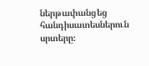ներթափանցեց հանդիսատեսներուն սրտերը։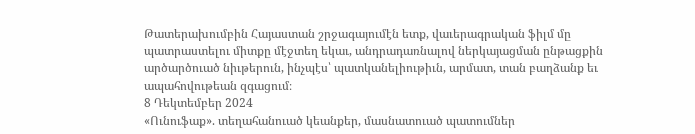Թատերախումբին Հայաստան շրջագայումէն ետք, վաւերագրական ֆիլմ մը պատրաստելու միտքը մէջտեղ եկաւ, անդրադառնալով ներկայացման ընթացքին արծարծուած նիւթերուն, ինչպէս՝ պատկանելիութիւն, արմատ, տան բաղձանք եւ ապահովութեան զգացում։
8 Դեկտեմբեր 2024
«Ունուֆաք». տեղահանուած կեանքեր, մասնատուած պատումներ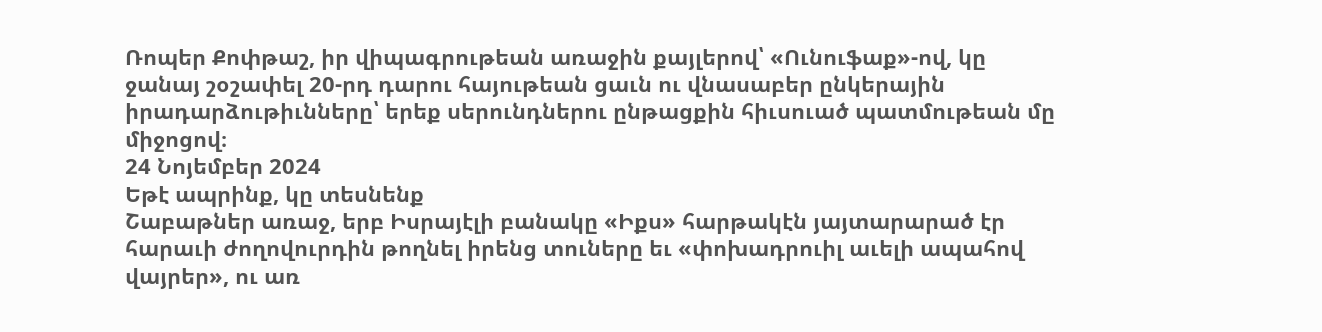Ռոպեր Քոփթաշ, իր վիպագրութեան առաջին քայլերով՝ «Ունուֆաք»-ով, կը ջանայ շօշափել 20-րդ դարու հայութեան ցաւն ու վնասաբեր ընկերային իրադարձութիւնները՝ երեք սերունդներու ընթացքին հիւսուած պատմութեան մը միջոցով։
24 Նոյեմբեր 2024
Եթէ ապրինք, կը տեսնենք
Շաբաթներ առաջ, երբ Իսրայէլի բանակը «Իքս» հարթակէն յայտարարած էր հարաւի ժողովուրդին թողնել իրենց տուները եւ «փոխադրուիլ աւելի ապահով վայրեր», ու առ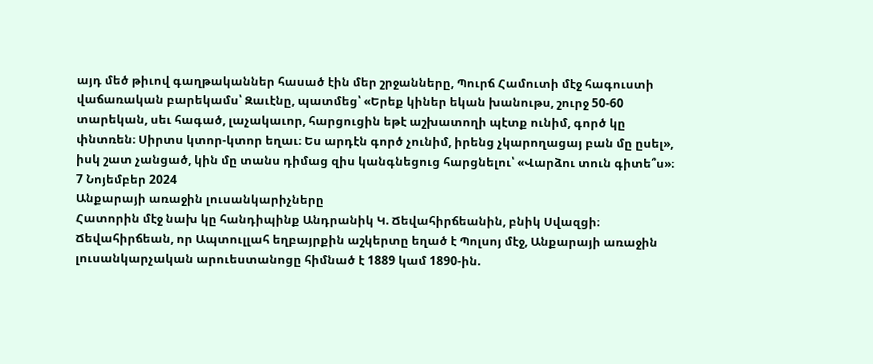այդ մեծ թիւով գաղթականներ հասած էին մեր շրջանները, Պուրճ Համուտի մէջ հագուստի վաճառական բարեկամս՝ Զաւէնը, պատմեց՝ «Երեք կիներ եկան խանութս, շուրջ 50-60 տարեկան, սեւ հագած, լաչակաւոր, հարցուցին եթէ աշխատողի պէտք ունիմ, գործ կը փնտռեն։ Սիրտս կտոր-կտոր եղաւ։ Ես արդէն գործ չունիմ, իրենց չկարողացայ բան մը ըսել», իսկ շատ չանցած, կին մը տանս դիմաց զիս կանգնեցուց հարցնելու՝ «Վարձու տուն գիտե՞ս»։
7 Նոյեմբեր 2024
Անքարայի առաջին լուսանկարիչները
Հատորին մէջ նախ կը հանդիպինք Անդրանիկ Կ. Ճեվահիրճեանին, բնիկ Սվազցի։ Ճեվահիրճեան, որ Ապտուլլահ եղբայրքին աշկերտը եղած է Պոլսոյ մէջ, Անքարայի առաջին լուսանկարչական արուեստանոցը հիմնած է 1889 կամ 1890-ին.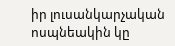իր լուսանկարչական ոսպնեակին կը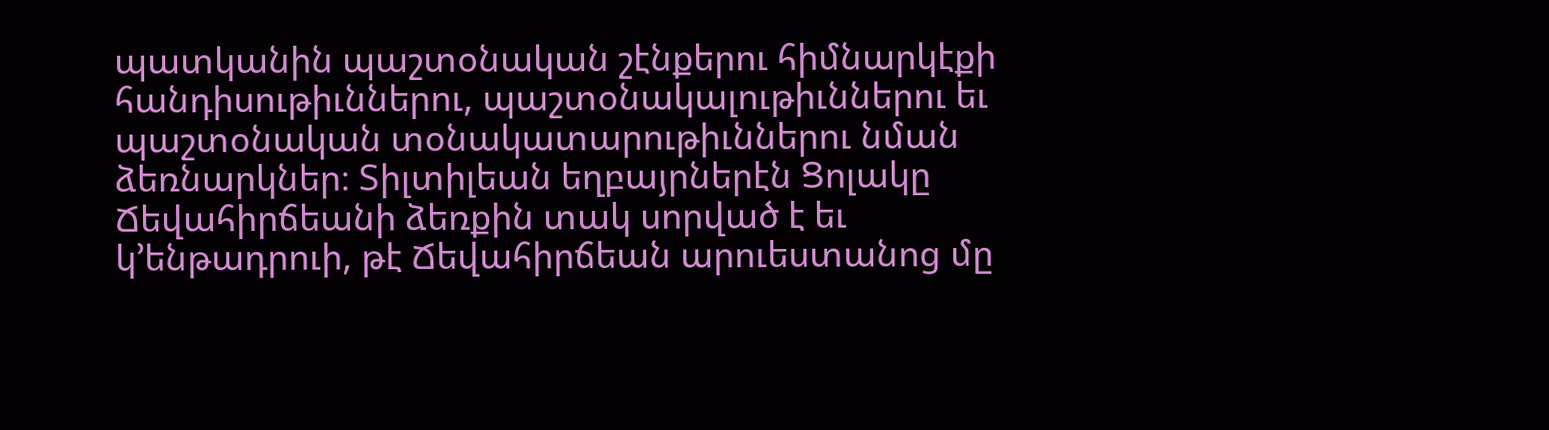պատկանին պաշտօնական շէնքերու հիմնարկէքի հանդիսութիւններու, պաշտօնակալութիւններու եւ պաշտօնական տօնակատարութիւններու նման ձեռնարկներ։ Տիլտիլեան եղբայրներէն Ցոլակը Ճեվահիրճեանի ձեռքին տակ սորված է եւ կ՚ենթադրուի, թէ Ճեվահիրճեան արուեստանոց մը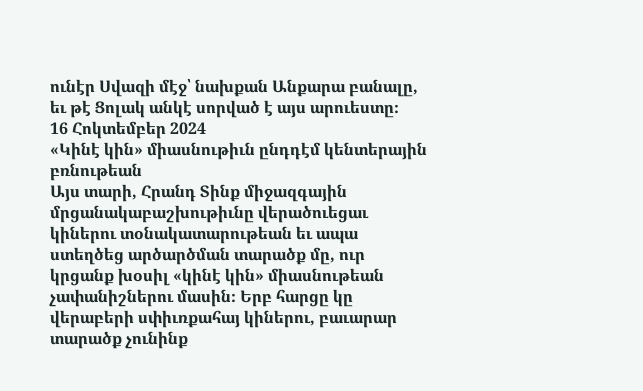ունէր Սվազի մէջ՝ նախքան Անքարա բանալը, եւ թէ Ցոլակ անկէ սորված է այս արուեստը։
16 Հոկտեմբեր 2024
«Կինէ կին» միասնութիւն ընդդէմ կենտերային բռնութեան
Այս տարի, Հրանդ Տինք միջազգային մրցանակաբաշխութիւնը վերածուեցաւ կիներու տօնակատարութեան եւ ապա ստեղծեց արծարծման տարածք մը, ուր կրցանք խօսիլ «կինէ կին» միասնութեան չափանիշներու մասին։ Երբ հարցը կը վերաբերի սփիւռքահայ կիներու, բաւարար տարածք չունինք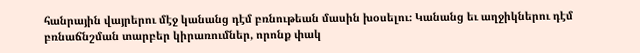հանրային վայրերու մէջ կանանց դէմ բռնութեան մասին խօսելու։ Կանանց եւ աղջիկներու դէմ բռնաճնշման տարբեր կիրառումներ, որոնք փակ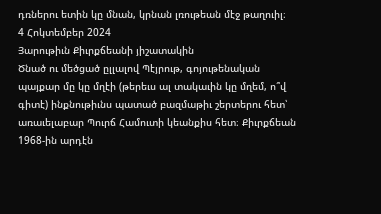դռներու ետին կը մնան, կրնան լռութեան մէջ թաղուիլ։
4 Հոկտեմբեր 2024
Յարութիւն Քիւրքճեանի յիշատակին
Ծնած ու մեծցած ըլլալով Պէյրութ, գոյութենական պայքար մը կը մղէի (թերեւս ալ տակաւին կը մղեմ, ո՞վ գիտէ) ինքնութիւնս պատած բազմաթիւ շերտերու հետ՝ առաւելաբար Պուրճ Համուտի կեանքիս հետ։ Քիւրքճեան 1968-ին արդէն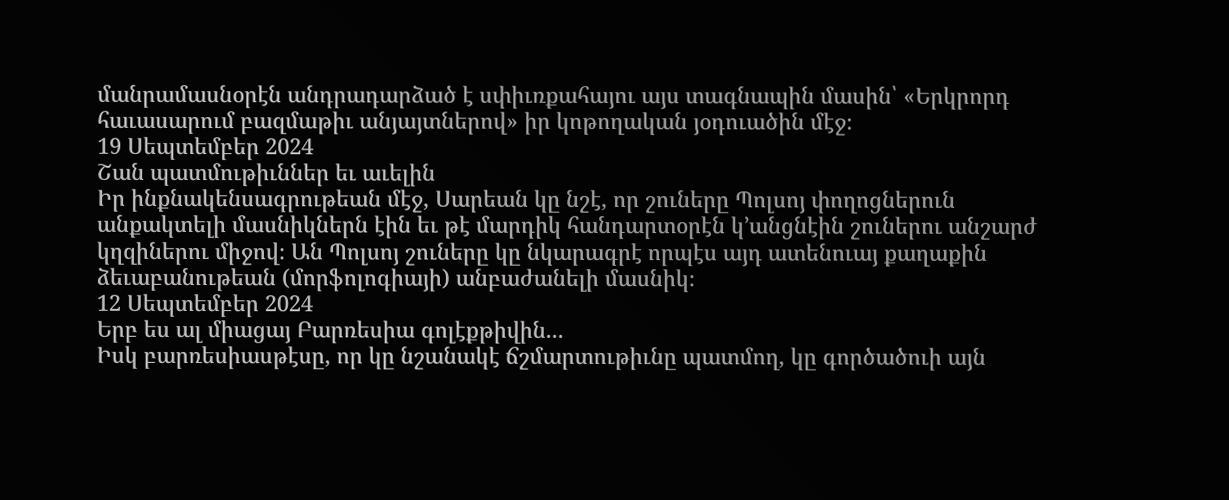մանրամասնօրէն անդրադարձած է սփիւռքահայու այս տագնապին մասին՝ «Երկրորդ հաւասարում բազմաթիւ անյայտներով» իր կոթողական յօդուածին մէջ։
19 Սեպտեմբեր 2024
Շան պատմութիւններ եւ աւելին
Իր ինքնակենսագրութեան մէջ, Սարեան կը նշէ, որ շուները Պոլսոյ փողոցներուն անքակտելի մասնիկներն էին եւ թէ մարդիկ հանդարտօրէն կ՚անցնէին շուներու անշարժ կղզիներու միջով։ Ան Պոլսոյ շուները կը նկարագրէ որպէս այդ ատենուայ քաղաքին ձեւաբանութեան (մորֆոլոգիայի) անբաժանելի մասնիկ։
12 Սեպտեմբեր 2024
Երբ ես ալ միացայ Բարռեսիա գոլէքթիվին...
Իսկ բարռեսիասթէսը, որ կը նշանակէ ճշմարտութիւնը պատմող, կը գործածուի այն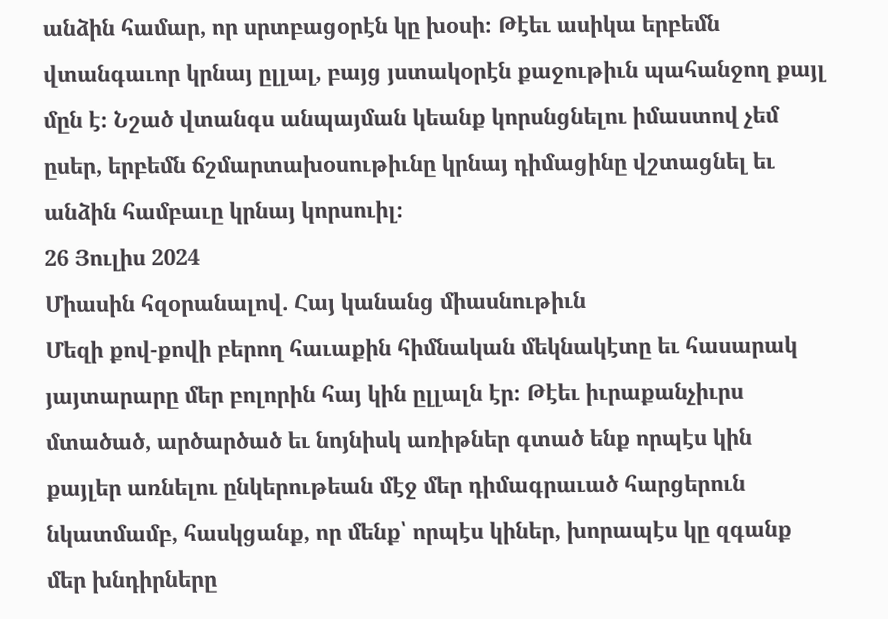անձին համար, որ սրտբացօրէն կը խօսի։ Թէեւ ասիկա երբեմն վտանգաւոր կրնայ ըլլալ, բայց յստակօրէն քաջութիւն պահանջող քայլ մըն է։ Նշած վտանգս անպայման կեանք կորսնցնելու իմաստով չեմ ըսեր, երբեմն ճշմարտախօսութիւնը կրնայ դիմացինը վշտացնել եւ անձին համբաւը կրնայ կորսուիլ։
26 Յուլիս 2024
Միասին հզօրանալով. Հայ կանանց միասնութիւն
Մեզի քով-քովի բերող հաւաքին հիմնական մեկնակէտը եւ հասարակ յայտարարը մեր բոլորին հայ կին ըլլալն էր։ Թէեւ իւրաքանչիւրս մտածած, արծարծած եւ նոյնիսկ առիթներ գտած ենք որպէս կին քայլեր առնելու ընկերութեան մէջ մեր դիմագրաւած հարցերուն նկատմամբ, հասկցանք, որ մենք՝ որպէս կիներ, խորապէս կը զգանք մեր խնդիրները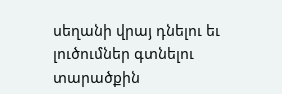սեղանի վրայ դնելու եւ լուծումներ գտնելու տարածքին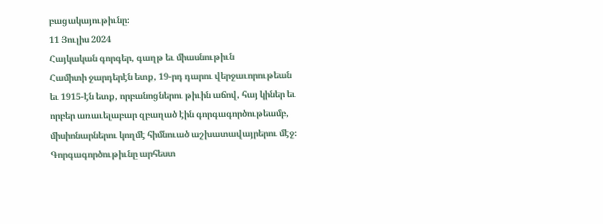բացակայութիւնը։
11 Յուլիս 2024
Հայկական գորգեր, գաղթ եւ միասնութիւն
Համիտի ջարդերէն ետք, 19-րդ դարու վերջաւորութեան եւ 1915-էն ետք, որբանոցներու թիւին աճով, հայ կիներ եւ որբեր առաւելաբար զբաղած էին գորգագործութեամբ, միսիոնարներու կողմէ հիմնուած աշխատավայրերու մէջ։ Գորգագործութիւնը արհեստ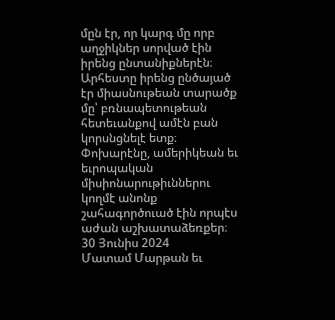մըն էր, որ կարգ մը որբ աղջիկներ սորված էին իրենց ընտանիքներէն։ Արհեստը իրենց ընծայած էր միասնութեան տարածք մը՝ բռնապետութեան հետեւանքով ամէն բան կորսնցնելէ ետք։ Փոխարէնը, ամերիկեան եւ եւրոպական միսիոնարութիւններու կողմէ անոնք շահագործուած էին որպէս աժան աշխատաձեռքեր։
30 Յունիս 2024
Մատամ Մարթան եւ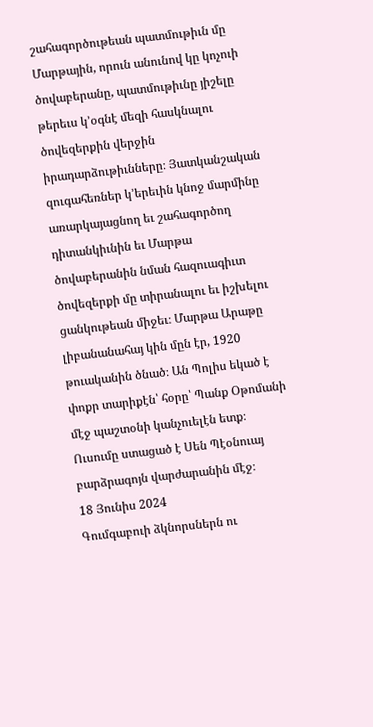շահագործութեան պատմութիւն մը
Մարթային, որուն անունով կը կոչուի ծովաբերանը, պատմութիւնը յիշելը թերեւս կ՚օգնէ մեզի հասկնալու ծովեզերքին վերջին իրադարձութիւնները։ Յատկանշական զուգահեռներ կ՚երեւին կնոջ մարմինը առարկայացնող եւ շահագործող դիտանկիւնին եւ Մարթա ծովաբերանին նման հազուագիւտ ծովեզերքի մը տիրանալու եւ իշխելու ցանկութեան միջեւ։ Մարթա Արաթը լիբանանահայ կին մըն էր, 1920 թուականին ծնած։ Ան Պոլիս եկած է փոքր տարիքէն՝ հօրը՝ Պանք Օթոմանի մէջ պաշտօնի կանչուելէն ետք։ Ուսումը ստացած է Սեն Պէօնուայ բարձրագոյն վարժարանին մէջ։
18 Յունիս 2024
Գումգաբուի ձկնորսներն ու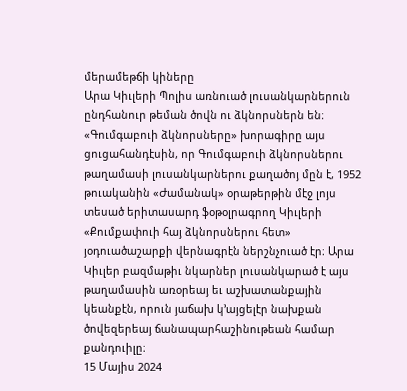մերամեթճի կիները
Արա Կիւլերի Պոլիս առնուած լուսանկարներուն ընդհանուր թեման ծովն ու ձկնորսներն են։ «Գումգաբուի ձկնորսները» խորագիրը այս ցուցահանդէսին, որ Գումգաբուի ձկնորսներու թաղամասի լուսանկարներու քաղածոյ մըն է, 1952 թուականին «Ժամանակ» օրաթերթին մէջ լոյս տեսած երիտասարդ ֆօթօլրագրող Կիւլերի «Քումքափուի հայ ձկնորսներու հետ» յօդուածաշարքի վերնագրէն ներշնչուած էր։ Արա Կիւլեր բազմաթիւ նկարներ լուսանկարած է այս թաղամասին առօրեայ եւ աշխատանքային կեանքէն, որուն յաճախ կ՚այցելէր նախքան ծովեզերեայ ճանապարհաշինութեան համար քանդուիլը։
15 Մայիս 2024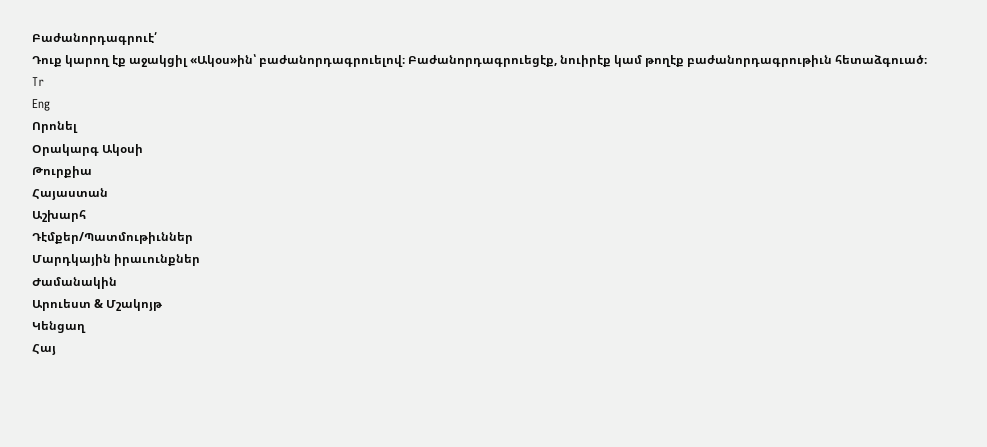Բաժանորդագրուէ՛
Դուք կարող էք աջակցիլ «Ակօս»ին՝ բաժանորդագրուելով։ Բաժանորդագրուեցէք, նուիրէք կամ թողէք բաժանորդագրութիւն հետաձգուած։
Tr
Eng
Որոնել
Օրակարգ Ակօսի
Թուրքիա
Հայաստան
Աշխարհ
Դէմքեր/Պատմութիւններ
Մարդկային իրաւունքներ
Ժամանակին
Արուեստ & Մշակոյթ
Կենցաղ
Հայ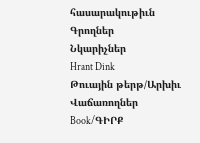հասարակութիւն
Գրողներ
Նկարիչներ
Hrant Dink
Թուային թերթ/Արխիւ
Վաճառողներ
Book/ԳԻՐՔ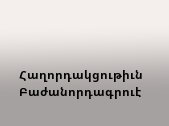Հաղորդակցութիւն
Բաժանորդագրուէ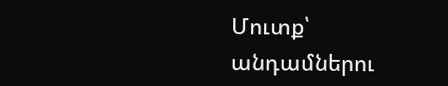Մուտք՝ անդամներու